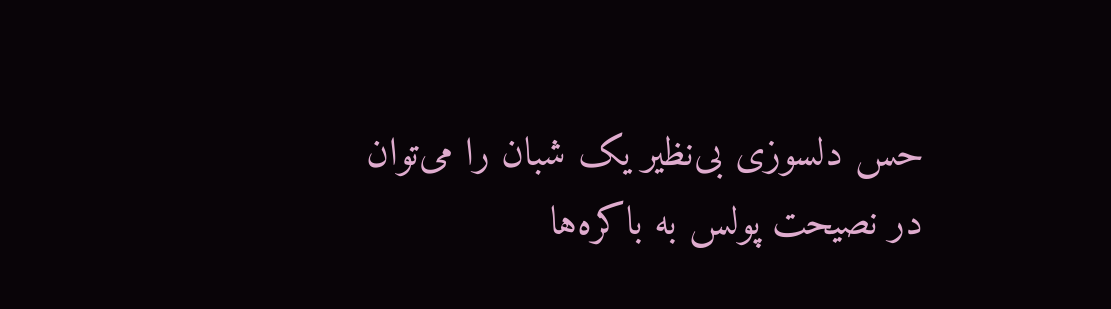حس دلسوزی بی‌نظیر یک شبان را می‌توان در نصیحت پولس به باکره‌ها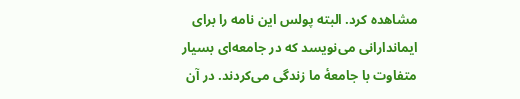مشاهده کرد. البته پولس این نامه را برای ایماندارانی می‌نویسد که در جامعه‌ای بسیار متفاوت با جامعۀ ما زندگی می‌کردند. در آن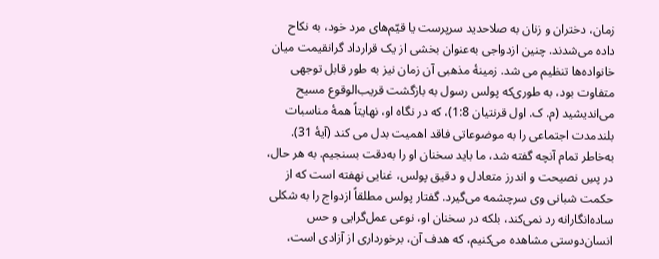زمان، دختران و زنان به صلاحدید سرپرست یا قیّم‌های مرد خود، به نکاح داده می‌شدند. چنین ازدواجی به‌عنوان بخشی از یک قرارداد گرانقیمت میان خانواده‌ها تنظیم می شد. زمینۀ مذهبی آن زمان نیز به طور قابل توجهی متفاوت بود، به طوری‌که پولس رسول به بازگشت قریب‌الوقوع مسیح می‌اندیشید (م. ک. اول قرنتیان 1:8)، که در نگاه او، نهایتاً همۀ مناسبات بلندمدت اجتماعی را به موضوعاتی فاقد اهمیت بدل می کند (آیۀ 31). به‌خاطر تمام آنچه گفته شد، ما باید سخنان او را به‌دقت بسنجیم. به هر حال، در پسِ نصیحت و اندرز متعادل و دقیق پولس، غنایی نهفته است که از حکمت شبانی وی سرچشمه می‌گیرد. گفتار پولس مطلقاً ازدواج را به شکلی ساده‌انگارانه رد نمی‌کند، بلکه در سخنان او، نوعی عمل‌گرایی و حس انسان‌دوستی مشاهده می‌کنیم، که هدف آن، برخورداری از آزادی است،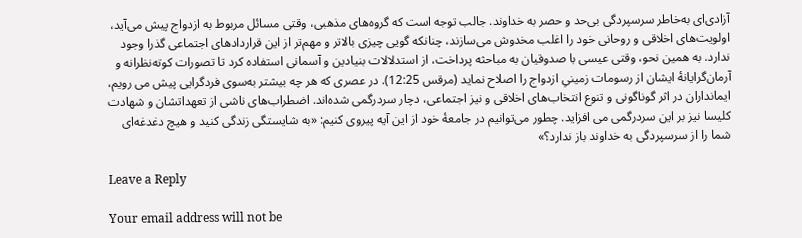آزادی‌ای به‌خاطر سرسپردگی بی‌حد و حصر به خداوند. جالب توجه است که گروه‌های مذهبی، وقتی مسائل مربوط به ازدواج پیش می‌آید، اولویت‌های اخلاقی و روحانی خود را اغلب مخدوش می‌سازند، چنانکه گویی چیزی بالاتر و مهم‌تر از این قراردادهای اجتماعی گذرا وجود ندارد. به همین نحو، وقتی عیسی با صدوقیان به مباحثه پرداخت، از استدلالات بنیادین و آسمانی استفاده کرد تا تصورات کوته‌نظرانه و آرمان‌گرایانۀ ایشان از رسومات زمینیِ ازدواج را اصلاح نماید (مرقس 12:25). در عصری که هر چه بیشتر به‌سوی فردگرایی پیش می رویم، ایمانداران در اثر گوناگونی و تنوع انتخاب‌های اخلاقی و نیز اجتماعی، دچار سردرگمی شده‌اند. اضطراب‌های ناشی از تعهداتشان و شهادت کلیسا نیز بر این سردرگمی می افزاید. چطور می‌توانیم در جامعۀ خود از این آیه پیروی کنیم: «به شایستگی زندگی کنید و هیچ دغدغه‌ای شما را از سرسپردگی به خداوند باز ندارد؟»

Leave a Reply

Your email address will not be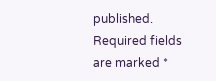published. Required fields are marked *